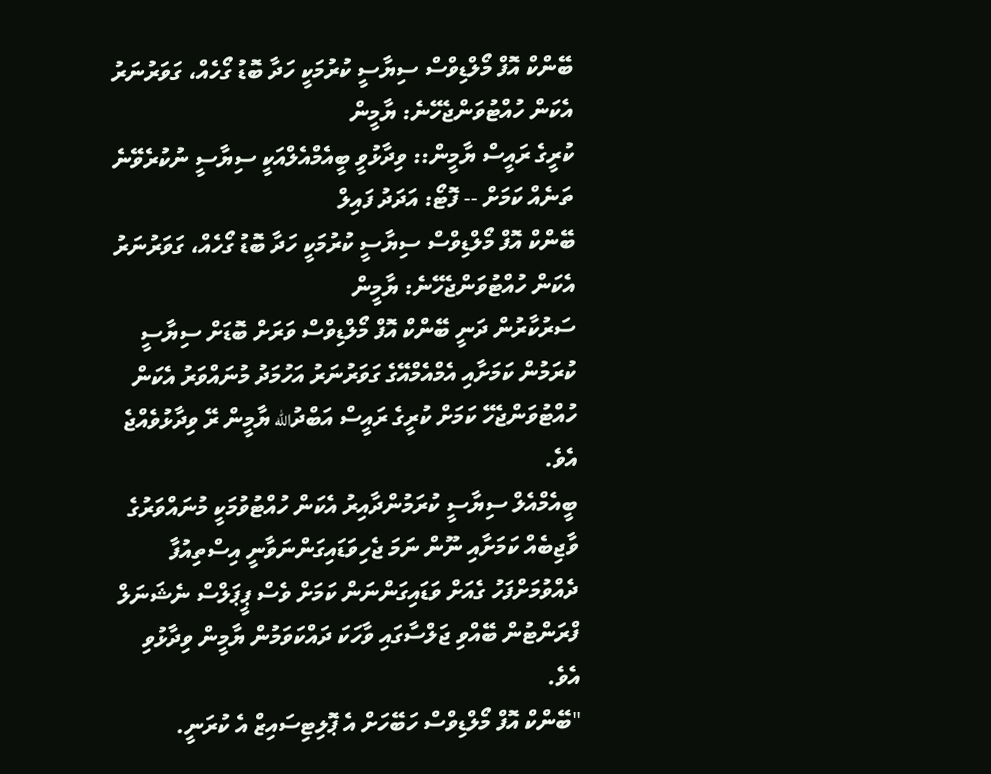ބޭންކް އޮފް މޯލްޑިވްސް ސިޔާސީ ކުރުމަކީ ހަދާ ބޮޑު ގޯހެއް، ގަވަރުނަރު އެކަން ހުއްޓުވަންޖެހޭނެ: ޔާމީން
ކުރީގެ ރައީސް ޔާމީން:: ވިދާޅުވީ ބީއެމްއެލްއަކީ ސިޔާސީ ނުކުރެވޭނެ ތަނެއް ކަމަށް -- ފޮޓޯ: އަދަދު ފައިލް
ބޭންކް އޮފް މޯލްޑިވްސް ސިޔާސީ ކުރުމަކީ ހަދާ ބޮޑު ގޯހެއް، ގަވަރުނަރު އެކަން ހުއްޓުވަންޖެހޭނެ: ޔާމީން
ސަރުކާރުން ދަނީ ބޭންކް އޮފް މޯލްޑިވްސް ވަރަށް ބޮޑަށް ސިޔާސީ ކުރަމުން ކަމަށާއި އެމްއެމްއޭގެ ގަވަރުނަރު އަހުމަދު މުނައްވަރު އެކަން ހުއްޓުވަންޖެހޭ ކަމަށް ކުރީގެ ރައީސް އަބްދުالله ޔާމީން ރޭ ވިދާޅުވެއްޖެ އެވެ.
ބީއެމްއެލް ސިޔާސީ ކުރަމުންދާއިރު އެކަން ހުއްޓުވުމަކީ މުނައްވަރުގެ ވާޖިބެއް ކަމަށާއި ނޫން ނަމަ ޖެހިވަޑައިގަންނަވާނީ އިސްތިއުފާ ދެއްވުމަށްފަހު ގެއަށް ވަޑައިގަންނަން ކަމަށް ވެސް ޕީޕަލްސް ނެޝަނަލް ފްރަންޓުން ބޭއްވި ޖަލްސާގައި ވާހަކަ ދައްކަވަމުން ޔާމީން ވިދާޅުވި އެވެ.
"ބޭންކް އޮފް މޯލްޑިވްސް ހަބޭހަށް އެ ޕޮލިޓިސައިޒް އެ ކުރަނީ.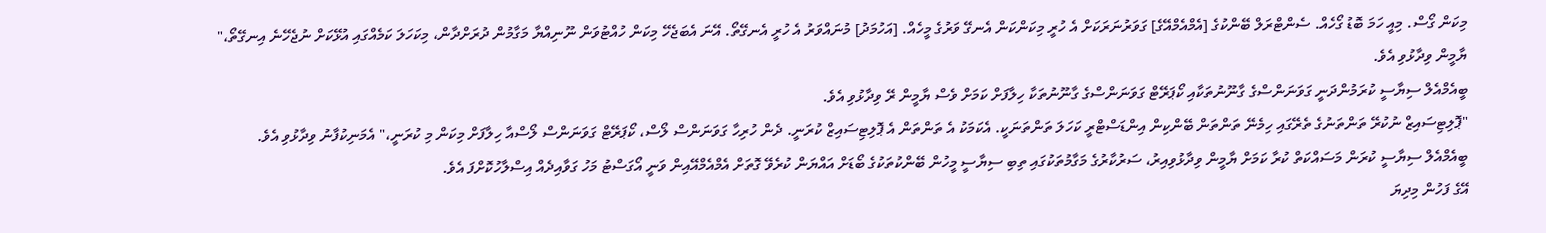މިކަން ގޯސް. މިއީ ހަމަ ބޮޑު ގޯހެއް. ސެންޓްރަލް ބޭންކުގެ [އެމްއެމްއޭގެ] ގަވަރުނަރަކަށް އެ ހުރީ މިކަންކަން އެނގޭ ވަރުގެ މީހެއް. [އަހުމަދު] މުނައްވަރު އެ ހުރީ އެނގޭތޯ. އޭނަ އެބަޖެހޭ މިކަން ހުއްޓުވަން ނޫނިއްޔާ މަގާމުން ދުރަށްދާން، މިކަހަލަ ކަމެއްގައި އުޅޭކަށް ނުޖެހޭނެ އިނގޭތޯ،" ޔާމީން ވިދާޅުވި އެވެ.
ބީއެމްއެލް ސިޔާސީ ކުރަމުންދަނީ ގަވަނަންސްގެ ގާނޫނުތަކާއި ކޯޕަރޭޓް ގަވަނަންސްގެ ގާނޫނުތަކާ ހިލާފަށް ކަމަށް ވެސް ޔާމީން ރޭ ވިދާޅުވި އެވެ.
"ޕޮލިޓިސައިޒް ނުކުރޭ ތަންތަނުގެ ތެރޭގައި ހިމެނޭ ތަންތަން ބޭންކިން އިންޑަސްޓްރީ ކަހަލަ ތަންތަނަކީ. އެކަމަކު އެ ތަންތަން އެ ޕޮލިޓިސައިޒް ކުރަނީ. ދެން ހުރިހާ ގަވަނަންސް ލޯސް، ކޯޕަރޭޓް ގަވަނަންސް ލޯސްއާ ހިލާފަށް މިކަން މި ކުރަނީ،" އެމަނިކުފާނު ވިދާޅުވި އެވެ.
ބީއެމްއެލް ސިޔާސީ ކުރަން މަސައްކަތް ކުރާ ކަމަށް ޔާމީން ވިދާޅުވިއިރު، ސަރުކާރުގެ މަގާމުތަކުގައި ތިބި ސިޔާސީ މީހުން ބޭންކުތަކުގެ ބޯޑަށް އައްޔަން ކުރެވޭ ގޮތަށް އެމްއެމްއޭއިން ވަނީ އޯގަސްޓު މަހު ގަވާއިދެއް އިސްލާހުކޮށްފަ އެވެ.
އޭގެ ފަހުން މިދިޔަ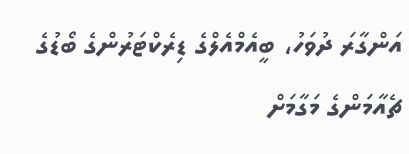އަންގާރަ ދުވަހު، ބީއެމްއެލްގެ ޑިރެކްޓަރުންގެ ބޯޑުގެ ޗެއާމަންގެ މަގާމަށް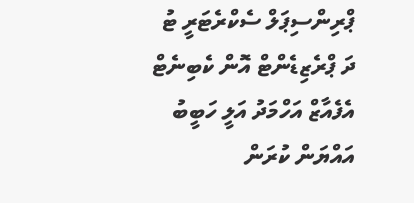ޕްރިންސިޕަލް ސެކްރެޓަރީ ޓު ދަ ޕްރެޒިޑެންޓް އޮން ކެބިނެޓް އެފެއާޒް އަހްމަދު އަލީ ހަބީބު އައްޔަން ކުރަން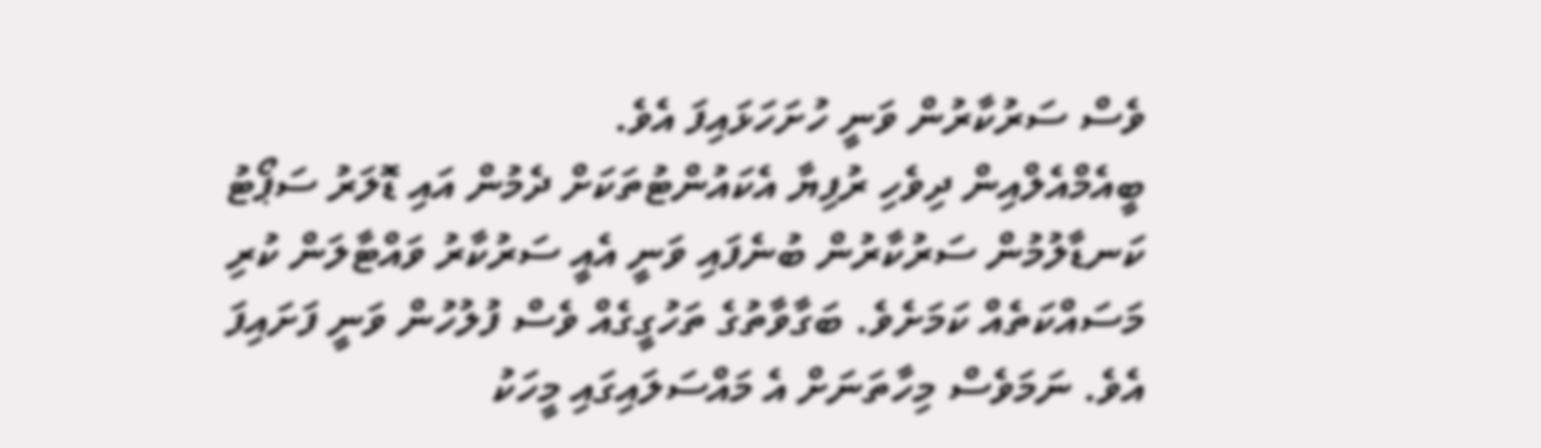ވެސް ސަރުކާރުން ވަނީ ހުށަހަޅައިފަ އެވެ.
ބީއެމްއެލްއިން ދިވެހި ރުފިޔާ އެކައުންޓުތަކަށް ދެމުން އައި ޑޮލަރު ސަޕޯޓު ކަނޑާލުމުން ސަރުކާރުން ބުނެފައި ވަނީ އެއީ ސަރުކާރު ވައްޓާލަން ކުރި މަސައްކަތެއް ކަމަށެވެ. ބަގާވާތުގެ ތަހުގީގެއް ވެސް ފުލުހުން ވަނީ ފަށައިފަ އެވެ. ނަމަވެސް މިހާތަނަށް އެ މައްސަލައިގައި މީހަކު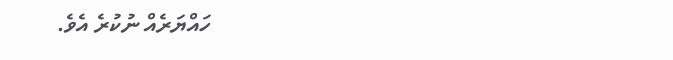ހައްޔަރެއް ނުކުރެ އެވެ.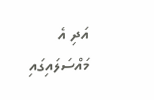އަދި އެ މައްސަލައިގައި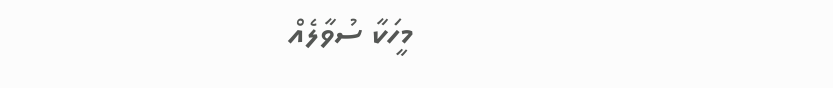މީހަކާ ސުވާލެއް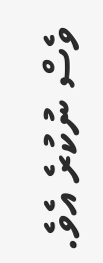ވެސް ނުކުރެ އެވެ.